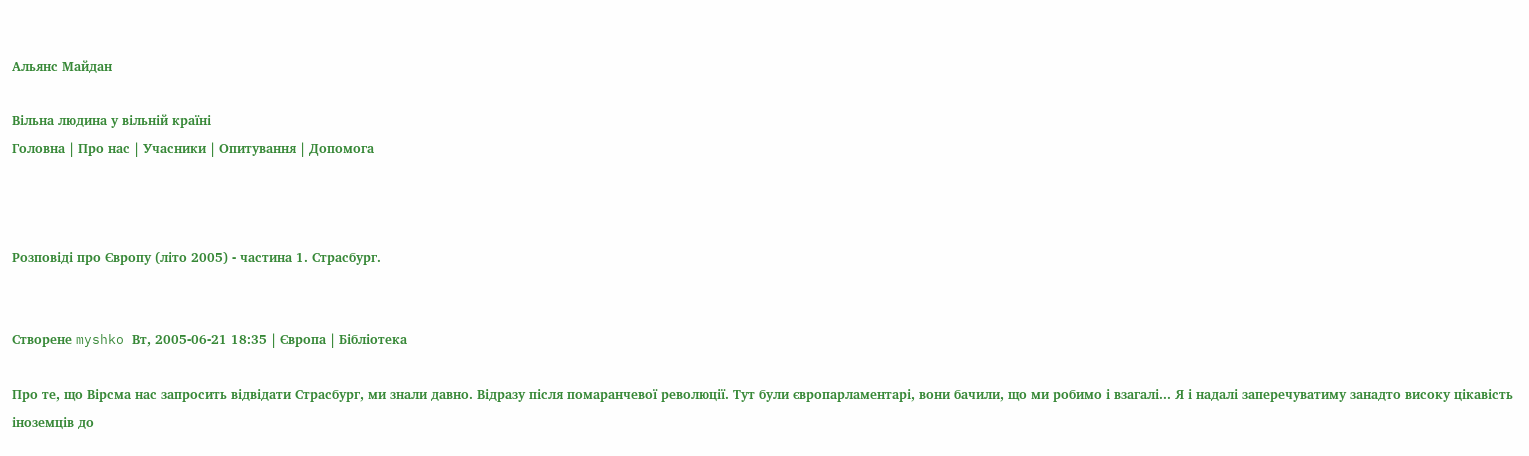Альянс Майдан

Вільна людина у вільній країні
Головна | Про нас | Учасники | Опитування | Допомога



Розповіді про Європу (літо 2005) - частина 1. Страсбург.


Створене myshko Вт, 2005-06-21 18:35 | Європа | Бібліотека

Про те, що Вірсма нас запросить відвідати Страсбург, ми знали давно. Відразу після помаранчевої революції. Тут були європарламентарі, вони бачили, що ми робимо і взагалі... Я і надалі заперечуватиму занадто високу цікавість іноземців до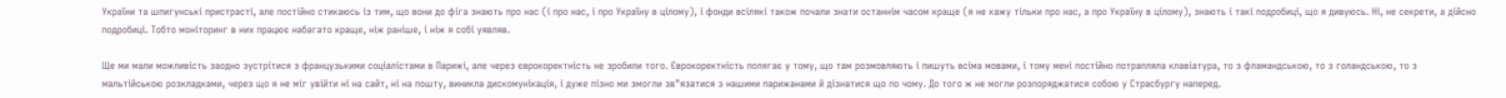України та шпигунські пристрасті, але постійно стикаюсь із тим, що вони до фіга знають про нас (і про нас, і про Україну в цілому), і фонди всілякі також почали знати останнім часом краще (я не кажу тільки про нас, а про Україну в цілому), знають і такі подробиці, що я дивуюсь. Ні, не секрети, а дійсно подробиці. Тобто моніторинг в них працює набагато краще, ніж раніше, і ніж я собі уявляв.

Ще ми мали можливість заодно зустрітися з французькими соціалістами в Парижі, але через єврокоректність не зробили того. Єврокоректність полягає у тому, що там розмовляють і пишуть всіма мовами, і тому мені постійно потрапляла клавіатура, то з фламандською, то з голандською, то з мальтійською розкладками, через що я не міг увійти ні на сайт, ні на пошту, виникла дискомунікація, і дуже пізно ми змогли зв"язатися з нашими парижанами й дізнатися що по чому. До того ж не могли розпоряджатися собою у Страсбургу наперед.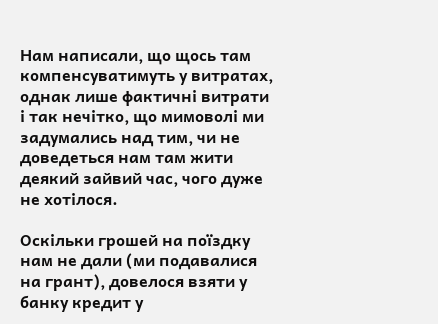Нам написали, що щось там компенсуватимуть у витратах, однак лише фактичні витрати і так нечітко, що мимоволі ми задумались над тим, чи не доведеться нам там жити деякий зайвий час, чого дуже не хотілося.

Оскільки грошей на поїздку нам не дали (ми подавалися на грант), довелося взяти у банку кредит у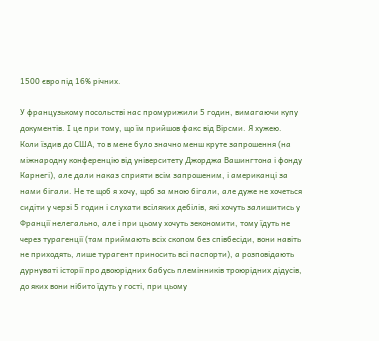1500 євро під 16% річних.

У французькому посольстві нас промурижили 5 годин, вимагаючи купу документів. І це при тому, що їм прийшов факс від Вірсми. Я хужею. Коли їздив до США, то в мене було значно менш круте запрошення (на міжнародну конференцію від університету Джорджа Вашингтона і фонду Карнегі), але дали наказ сприяти всім запрошеним, і американці за нами бігали. Не те щоб я хочу, щоб за мною бігали, але дуже не хочеться сидіти у черзі 5 годин і слухати всіляких дебілів, які хочуть залишитись у Франції нелегально, але і при цьому хочуть зекономити, тому їдуть не через турагенції (там приймають всіх скопом без співбесіди, вони навіть не приходять, лише турагент приносить всі паспорти), а розповідають дурнуваті історії про двоюрідних бабусь племінників троюрідних дідусів, до яких вони нібито їдуть у гості, при цьому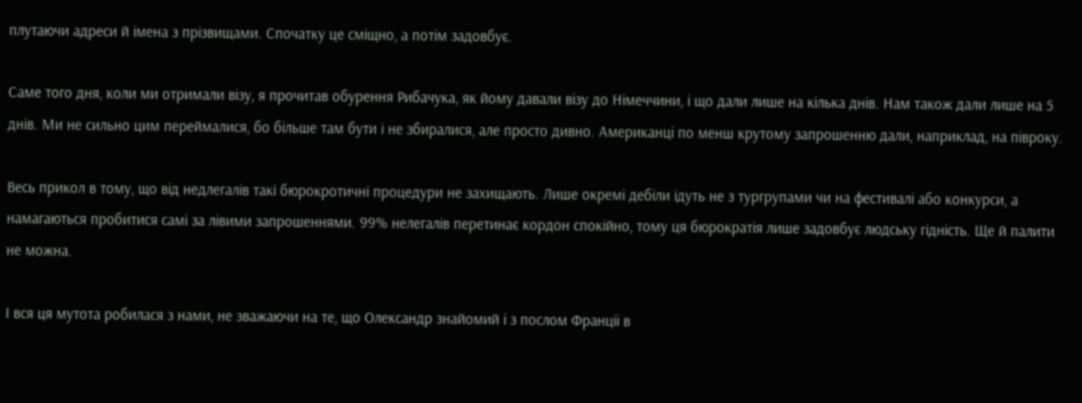плутаючи адреси й імена з прізвищами. Спочатку це сміщно, а потім задовбує.

Саме того дня, коли ми отримали візу, я прочитав обурення Рибачука, як йому давали візу до Німеччини, і що дали лише на кілька днів. Нам також дали лише на 5 днів. Ми не сильно цим переймалися, бо більше там бути і не збиралися, але просто дивно. Американці по менш крутому запрошенню дали, наприклад, на півроку.

Весь прикол в тому, що від недлегалів такі бюрокротичні процедури не захищають. Лише окремі дебіли їдуть не з тургрупами чи на фестивалі або конкурси, а намагаються пробитися самі за лівими запрошеннями. 99% нелегалів перетинає кордон спокійно, тому ця бюрократія лише задовбує людську гідність. Ще й палити не можна.

І вся ця мутота робилася з нами, не зважаючи на те, що Олександр знайомий і з послом Франції в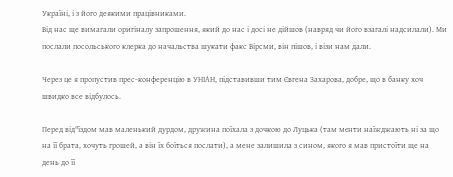Україні, і з його деякими працівниками.
Від нас ще вимагали оригіналу запрошення, який до нас і досі не дійшов (навряд чи його взагалі надсилали). Ми послали посольського клерка до начальства шукати факс Вірсми, він пішов, і візи нам дали.

Через це я пропустив прес-конференцію в УНІАН, підставивши тим Євгена Захарова, добре, що в банку хоч швидко все відбулось.

Перед від"їздом мав маленький дурдом, дружина поїхала з дочкою до Луцька (там мєнти наїжджають ні за що на її брата, хочуть грошей, а він їх боїться послати), а мене залишила з сином, якого я мав пристоїти ще на день до її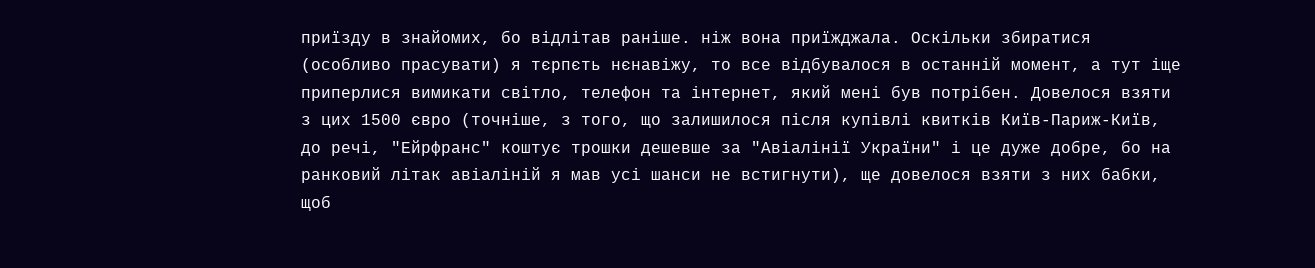приїзду в знайомих, бо відлітав раніше. ніж вона приїжджала. Оскільки збиратися (особливо прасувати) я тєрпєть нєнавіжу, то все відбувалося в останній момент, а тут іще приперлися вимикати світло, телефон та інтернет, який мені був потрібен. Довелося взяти з цих 1500 євро (точніше, з того, що залишилося після купівлі квитків Київ-Париж-Київ, до речі, "Ейрфранс" коштує трошки дешевше за "Авіалінії України" і це дуже добре, бо на ранковий літак авіаліній я мав усі шанси не встигнути), ще довелося взяти з них бабки, щоб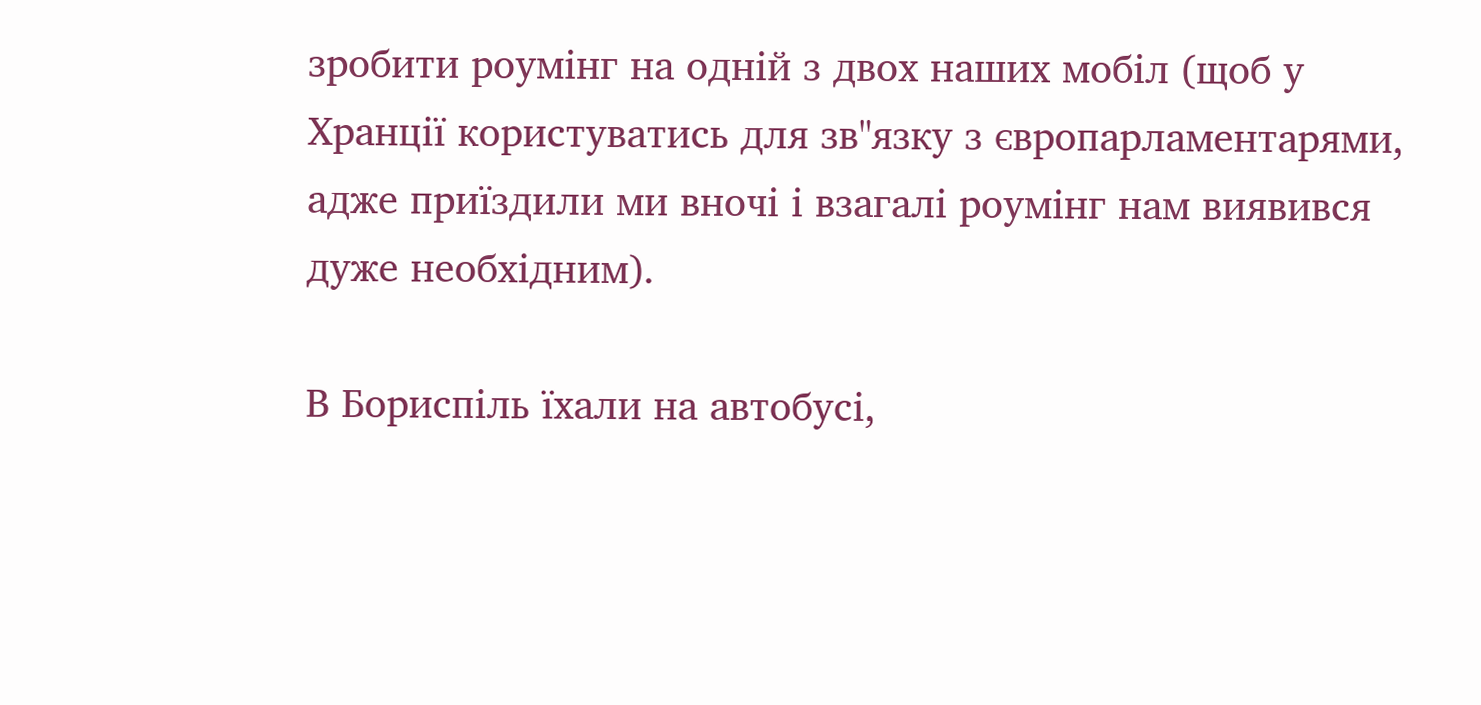зробити роумінг на одній з двох наших мобіл (щоб у Хранції користуватись для зв"язку з європарламентарями, адже приїздили ми вночі і взагалі роумінг нам виявився дуже необхідним).

В Бориспіль їхали на автобусі,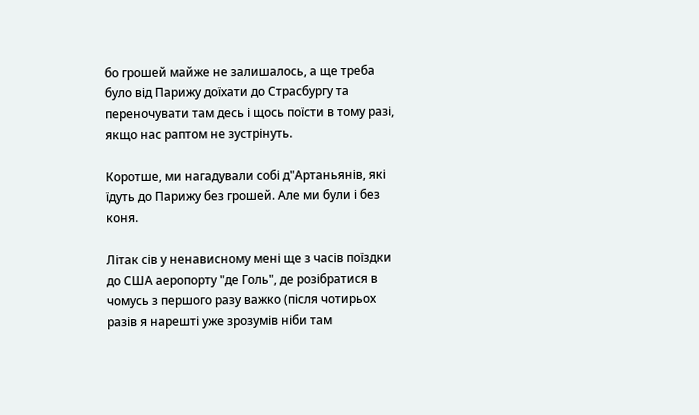бо грошей майже не залишалось, а ще треба було від Парижу доїхати до Страсбургу та переночувати там десь і щось поїсти в тому разі, якщо нас раптом не зустрінуть.

Коротше, ми нагадували собі д"Артаньянів, які їдуть до Парижу без грошей. Але ми були і без коня.

Літак сів у ненависному мені ще з часів поїздки до США аеропорту "де Голь", де розібратися в чомусь з першого разу важко (після чотирьох разів я нарешті уже зрозумів ніби там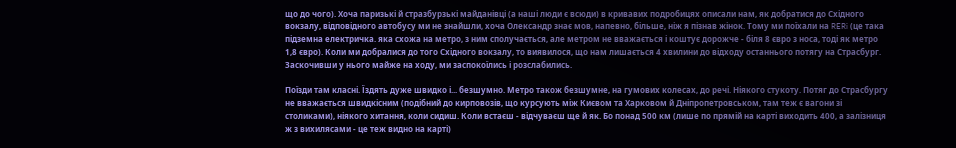що до чого). Хоча паризькі й стразбурзькі майданівці (а наші люди є всюди) в кривавих подробицях описали нам, як добратися до Східного вокзалу, відповідного автобусу ми не знайшли, хоча Олександр знає мов, напевно, більше, ніж я пізнав жінок. Тому ми поїхали на RERi (це така підземна електричка. яка схожа на метро, з ним сполучається, але метром не вважається і коштує дорожче - біля 8 євро з носа, тоді як метро 1,8 євро). Коли ми добралися до того Східного вокзалу, то виявилося, що нам лишається 4 хвилини до відходу останнього потягу на Страсбург. Заскочивши у нього майже на ходу, ми заспокоїлись і розслабились.

Поїзди там класні. Їздять дуже швидко і... безшумно. Метро також безшумне, на гумових колесах, до речі. Ніякого стукоту. Потяг до Страсбургу не вважається швидкісним (подібний до кирповозів, що курсують між Києвом та Харковом й Дніпропетровськом, там теж є вагони зі столиками), ніякого хитання, коли сидиш. Коли встаєш - відчуваєш ще й як. Бо понад 500 км (лише по прямій на карті виходить 400, а залізниця ж з вихилясами - це теж видно на карті)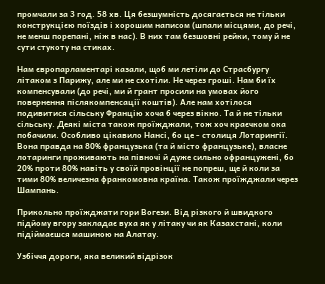промчали за 3 год. 58 хв. Ця безшумність досягається не тільки конструкцією поїздів і хорошим написом (шпали місцями, до речі, не менш порепані, ніж в нас). В них там безшовні рейки, тому й не сути стукоту на стиках.

Нам європарламентарі казали, щоб ми летіли до Страсбургу літаком з Парижу, але ми не схотіли. Не через гроші. Нам би їх компенсували (до речі, ми й грант просили на умовах його повернення післякомпенсації коштів). Але нам хотілося подивитися сільську Францію хоча б через вікно. Та й не тільки сільську. Деякі міста також проїжджали, тож хоч краєчком ока побачили. Особливо цікавило Нансі, бо це - столиця Лотарингії. Вона правда на 80% французька (та й місто французьке), власне лотаринги проживають на півночі й дуже сильно офранцужені, бо 20% проти 80% навіть у своїй провінції не попреш, ще й коли за тими 80% величезна франкомовна країна. Також проїжджали через Шампань.

Прикольно проїжджати гори Вогези. Від різкого й швидкого підйому вгору закладає вуха як у літаку чи як Казахстані, коли підіймаєшся машиною на Алатау.

Узбіччя дороги, яка великий відрізок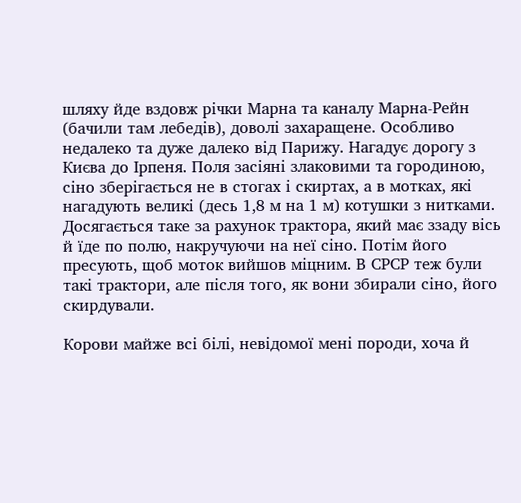шляху йде вздовж річки Марна та каналу Марна-Рейн (бачили там лебедів), доволі захаращене. Особливо недалеко та дуже далеко від Парижу. Нагадує дорогу з Києва до Ірпеня. Поля засіяні злаковими та городиною, сіно зберігається не в стогах і скиртах, а в мотках, які нагадують великі (десь 1,8 м на 1 м) котушки з нитками. Досягається таке за рахунок трактора, який має ззаду вісь й їде по полю, накручуючи на неї сіно. Потім його пресують, щоб моток вийшов міцним. В СРСР теж були такі трактори, але після того, як вони збирали сіно, його скирдували.

Корови майже всі білі, невідомої мені породи, хоча й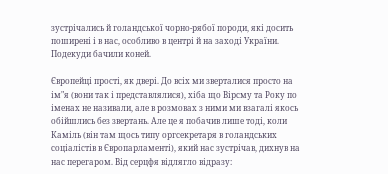зустрічались й голандської чорно-рябої породи, які досить поширені і в нас, особливо в центрі й на заході України. Подекуди бачили коней.

Європейці прості, як двері. До всіх ми зверталися просто на ім"я (вони так і представлялися), хіба що Вірсму та Року по іменах не називали, але в розмовах з ними ми взагалі якось обійшлись без звертань. Але це я побачив лише тоді, коли Каміль (він там щось типу оргсекретаря в голандських соціалістів в Європарламенті), який нас зустрічав, дихнув на нас перегаром. Від серцфя відлягло відразу: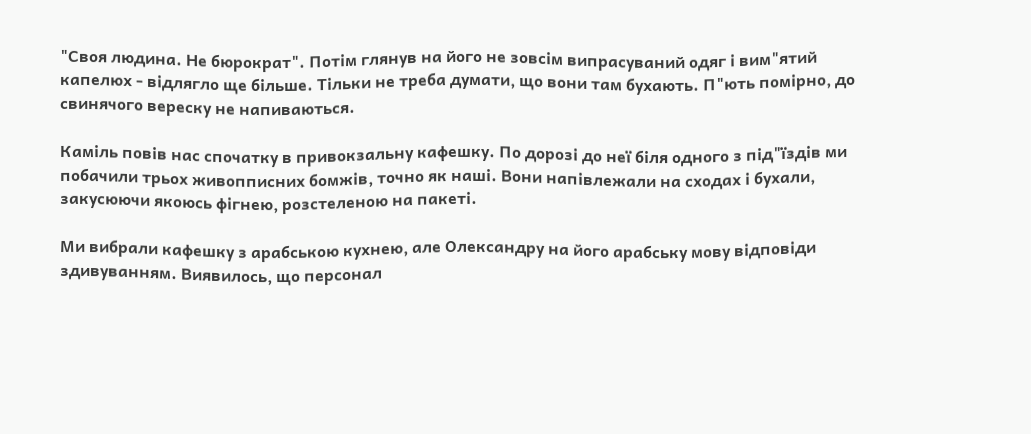"Своя людина. Не бюрократ". Потім глянув на його не зовсім випрасуваний одяг і вим"ятий капелюх - відлягло ще більше. Тільки не треба думати, що вони там бухають. П"ють помірно, до свинячого вереску не напиваються.

Каміль повів нас спочатку в привокзальну кафешку. По дорозі до неї біля одного з під"їздів ми побачили трьох живопписних бомжів, точно як наші. Вони напівлежали на сходах і бухали, закусюючи якоюсь фігнею, розстеленою на пакеті.

Ми вибрали кафешку з арабською кухнею, але Олександру на його арабську мову відповіди здивуванням. Виявилось, що персонал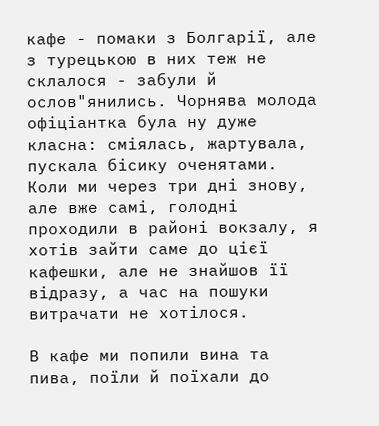кафе - помаки з Болгарії, але з турецькою в них теж не склалося - забули й ослов"янились. Чорнява молода офіціантка була ну дуже класна: сміялась, жартувала, пускала бісику оченятами. Коли ми через три дні знову, але вже самі, голодні проходили в районі вокзалу, я хотів зайти саме до цієї кафешки, але не знайшов її відразу, а час на пошуки витрачати не хотілося.

В кафе ми попили вина та пива, поїли й поїхали до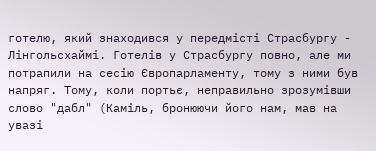готелю, який знаходився у передмісті Страсбургу - Лінгольсхаймі. Готелів у Страсбургу повно, але ми потрапили на сесію Європарламенту, тому з ними був напряг. Тому, коли портьє, неправильно зрозумівши слово "дабл" (Каміль, бронюючи його нам, мав на увазі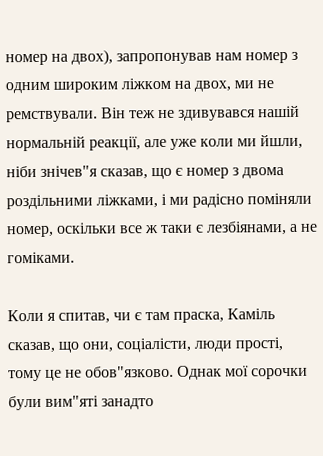номер на двох), запропонував нам номер з одним широким ліжком на двох, ми не ремствували. Він теж не здивувався нашій нормальній реакції, але уже коли ми йшли, ніби знічев"я сказав, що є номер з двома роздільними ліжками, і ми радісно поміняли номер, оскільки все ж таки є лезбіянами, а не гоміками.

Коли я спитав, чи є там праска, Каміль сказав, що они, соціалісти, люди прості, тому це не обов"язково. Однак мої сорочки були вим"яті занадто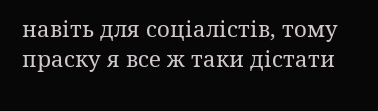навіть для соціалістів, тому праску я все ж таки дістати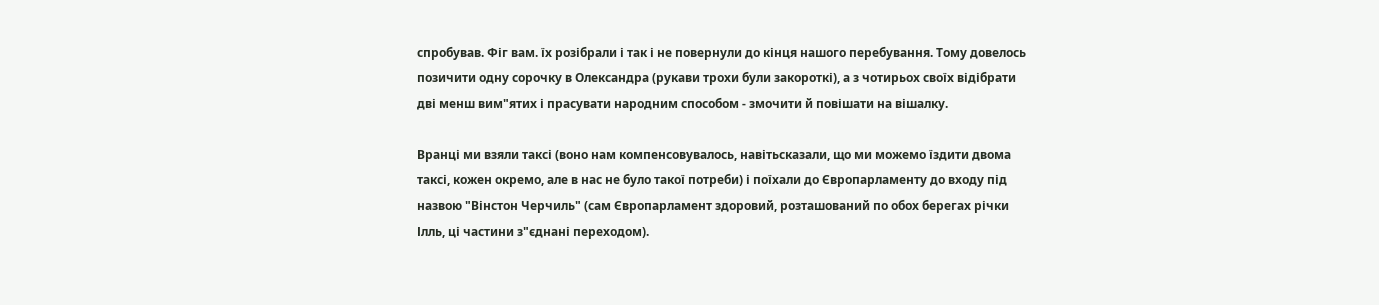спробував. Фіг вам. їх розібрали і так і не повернули до кінця нашого перебування. Тому довелось позичити одну сорочку в Олександра (рукави трохи були закороткі), а з чотирьох своїх відібрати дві менш вим"ятих і прасувати народним способом - змочити й повішати на вішалку.

Вранці ми взяли таксі (воно нам компенсовувалось, навітьсказали, що ми можемо їздити двома таксі, кожен окремо, але в нас не було такої потреби) і поїхали до Європарламенту до входу під назвою "Вінстон Черчиль" (сам Європарламент здоровий, розташований по обох берегах річки Ілль, ці частини з"єднані переходом).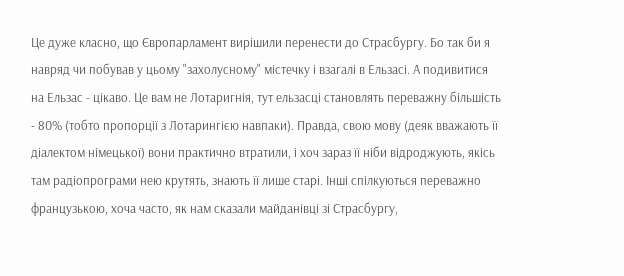Це дуже класно, що Європарламент вирішили перенести до Страсбургу. Бо так би я навряд чи побував у цьому "захолусному" містечку і взагалі в Ельзасі. А подивитися на Ельзас - цікаво. Це вам не Лотаригнія, тут ельзасці становлять переважну більшість - 80% (тобто пропорції з Лотарингією навпаки). Правда, свою мову (деяк вважають її діалектом німецької) вони практично втратили, і хоч зараз її ніби відроджують, якісь там радіопрограми нею крутять, знають її лише старі. Інші спілкуються переважно французькою, хоча часто, як нам сказали майданівці зі Страсбургу,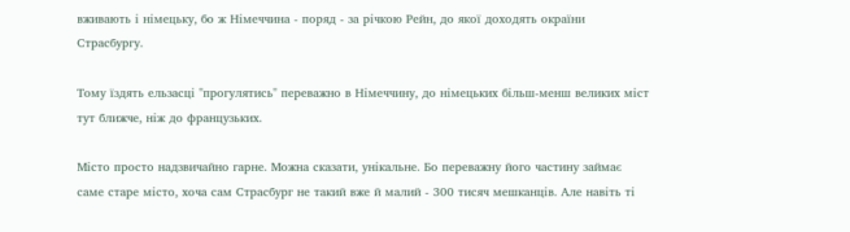вживають і німецьку, бо ж Німеччина - поряд - за річкою Рейн, до якої доходять окраїни Страсбургу.

Тому їздять ельзасці "прогулятись" переважно в Німеччину, до німецьких більш-менш великих міст тут ближче, ніж до французьких.

Місто просто надзвичайно гарне. Можна сказати, унікальне. Бо переважну його частину займає саме старе місто, хоча сам Страсбург не такий вже й малий - 300 тисяч мешканців. Але навіть ті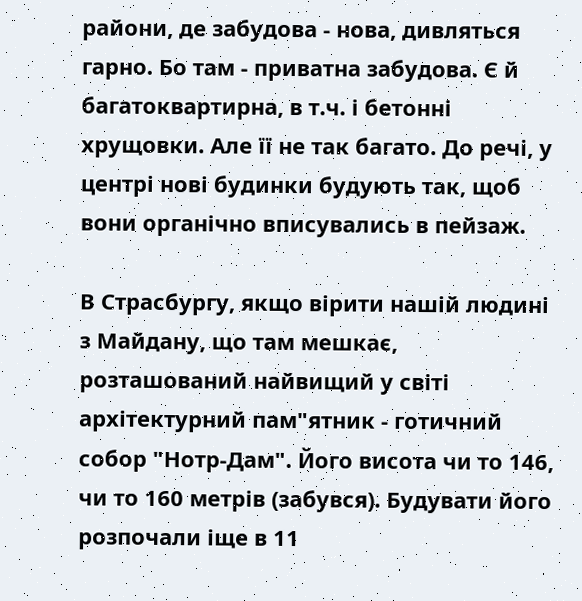райони, де забудова - нова, дивляться гарно. Бо там - приватна забудова. Є й багатоквартирна, в т.ч. і бетонні хрущовки. Але її не так багато. До речі, у центрі нові будинки будують так, щоб вони органічно вписувались в пейзаж.

В Страсбургу, якщо вірити нашій людині з Майдану, що там мешкає, розташований найвищий у світі архітектурний пам"ятник - готичний собор "Нотр-Дам". Його висота чи то 146, чи то 160 метрів (забувся). Будувати його розпочали іще в 11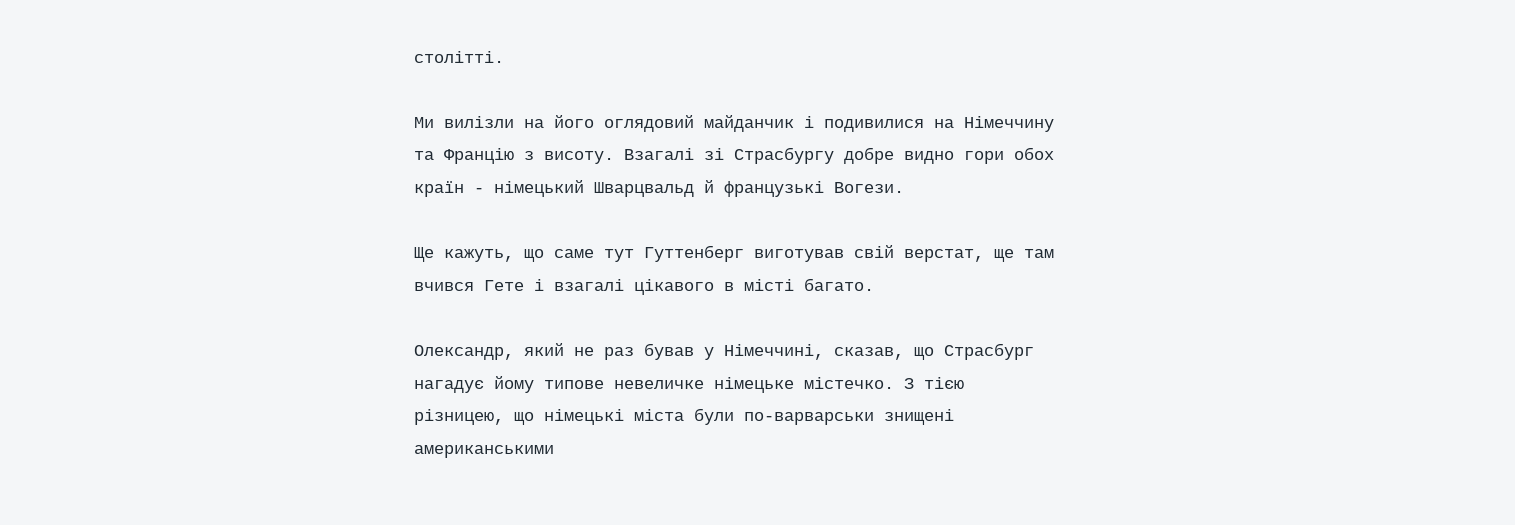столітті.

Ми вилізли на його оглядовий майданчик і подивилися на Німеччину та Францію з висоту. Взагалі зі Страсбургу добре видно гори обох країн - німецький Шварцвальд й французькі Вогези.

Ще кажуть, що саме тут Гуттенберг виготував свій верстат, ще там вчився Гете і взагалі цікавого в місті багато.

Олександр, який не раз бував у Німеччині, сказав, що Страсбург нагадує йому типове невеличке німецьке містечко. З тією різницею, що німецькі міста були по-варварськи знищені американськими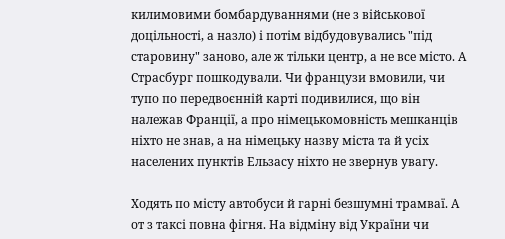килимовими бомбардуваннями (не з військової доцільності, а назло) і потім відбудовувались "під старовину" заново, але ж тільки центр, а не все місто. А Страсбург пошкодували. Чи французи вмовили, чи тупо по передвоєнній карті подивилися, що він належав Франції, а про німецькомовність мешканців ніхто не знав, а на німецьку назву міста та й усіх населених пунктів Ельзасу ніхто не звернув увагу.

Ходять по місту автобуси й гарні безшумні трамваї. А от з таксі повна фігня. На відміну від України чи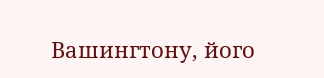Вашингтону, його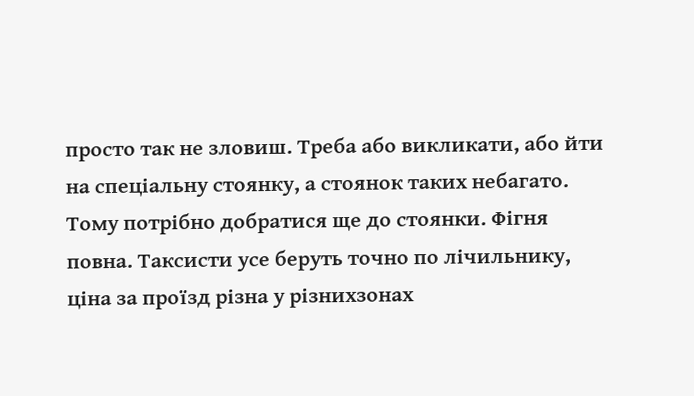просто так не зловиш. Треба або викликати, або йти на спеціальну стоянку, а стоянок таких небагато. Тому потрібно добратися ще до стоянки. Фігня повна. Таксисти усе беруть точно по лічильнику, ціна за проїзд різна у різнихзонах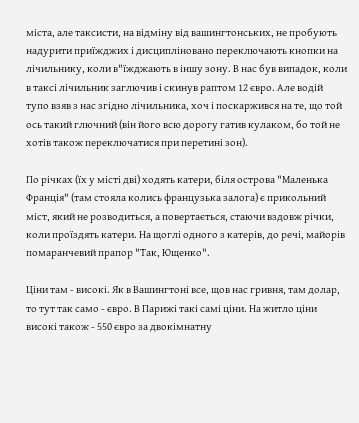міста, але таксисти, на відміну від вашингтонських, не пробують надурити приїжджих і дисципліновано переключають кнопки на лічильнику, коли в"їжджають в іншу зону. В нас був випадок, коли в таксі лічильник заглючив і скинув раптом 12 євро. Але водій тупо взяв з нас згідно лічильника, хоч і поскаржився на те, що той ось такий глючний (він його всю дорогу гатив кулаком, бо той не хотів також переключатися при перетині зон).

По річках (їх у місті дві) ходять катери, біля острова "Маленька Франція" (там стояла колись французька залога) є прикольний міст, який не розводиться, а повертається, стаючи вздовж річки, коли проїздять катери. На щоглі одного з катерів, до речі, майорів помаранчевий прапор "Так, Ющенко".

Ціни там - високі. Як в Вашингтоні все, щов нас гривня, там долар, то тут так само - євро. В Парижі такі самі ціни. На житло ціни високі також - 550 євро за двокімнатну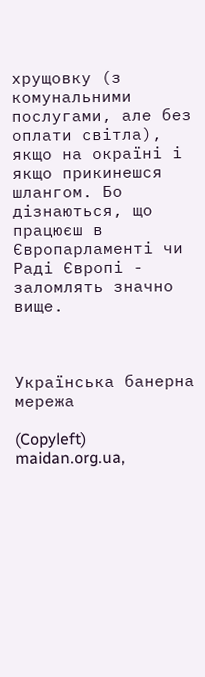хрущовку (з комунальними послугами, але без оплати світла), якщо на окраїні і якщо прикинешся шлангом. Бо дізнаються, що працюєш в Європарламенті чи Раді Європі - заломлять значно вище.



Українська банерна мережа

(Copyleft) maidan.org.ua,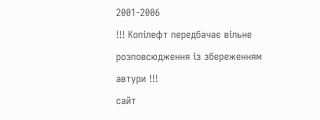2001-2006
!!! Копілефт передбачає вільне розповсюдження із збереженням автури !!!
сайт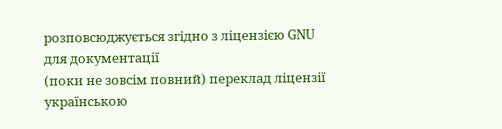розповсюджується згідно з ліцензією GNU для документації
(поки не зовсім повний) переклад ліцензії українською